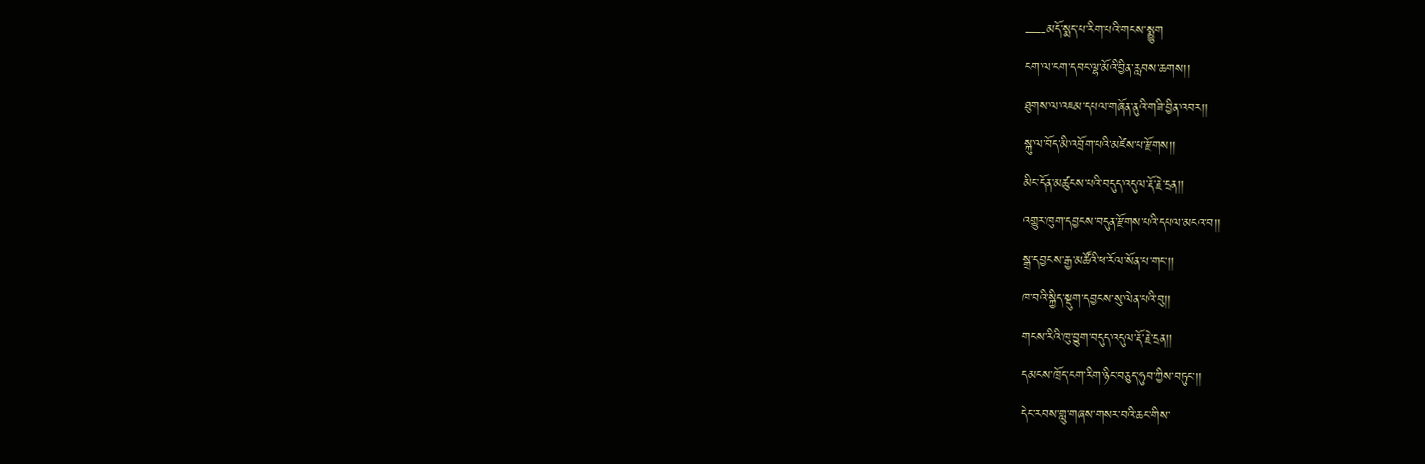—-མདོ་སྨད་པ་རིག་པའི་གངས་སྨྱུག
ངག་ལ་ངག་དབང་ལྷ་མོའི་བྱིན་རླབས་ཆགས།།
ཐུགས་ལ་འཇམ་དཔལ་གཞོན་ནུའི་གཟི་བྱིན་འབར།།
སྐུ་ལ་བོད་མི་འབྲོག་པའི་མཛེས་པ་རྫོགས།།
མིང་དོན་མཚུངས་པའི་བདུད་འདུལ་རྡོ་རྗེ་དྲན།།
འགྱུར་ཁུག་དབྱངས་བདུན་རྫོགས་པའི་དཔལ་མངའ་བ།།
སྒྲ་དབྱངས་རྒྱ་མཚོའི་ཕ་རོལ་སོན་པ་གང་།།
ཁ་བའི་སྐྱིད་སྡུག་དབྱངས་སུ་ལེན་པའི་བུ།།
གངས་རིའི་ཁུ་བྱུག་བདུད་འདུལ་རྡོ་རྗེ་དྲན།།
དམངས་ཁྲོད་ངག་རིག་ཉིང་བཅུད་ཧུབ་ཀྱིས་བཏུང་།།
དེང་རབས་གླུ་གཞས་གསར་བའི་ཆང་གིས་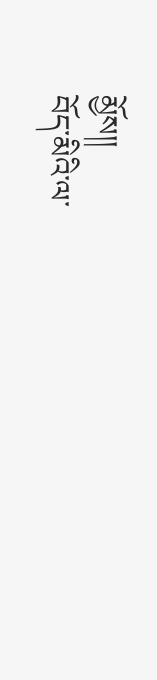མྱོས།།
བོད་མིའི་ལ་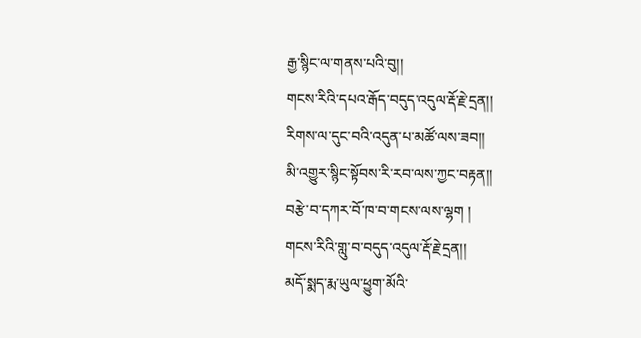རྒྱ་སྙིང་ལ་གནས་པའི་བུ།།
གངས་རིའི་དཔའ་རྒོད་བདུད་འདུལ་རྡོ་རྗེ་དྲན།།
རིགས་ལ་དུང་བའི་འདུན་པ་མཚོ་ལས་ཟབ།།
མི་འགྱུར་སྙིང་སྟོབས་རི་རབ་ལས་ཀྱང་བརྟན།།
བརྩེ་བ་དཀར་བོ་ཁ་བ་གངས་ལས་ལྷག །
གངས་རིའི་གླུ་བ་བདུད་འདུལ་རྡོ་རྗེ་དྲན།།
མདོ་སྨད་རྨ་ཡུལ་ཕྱུག་མོའི་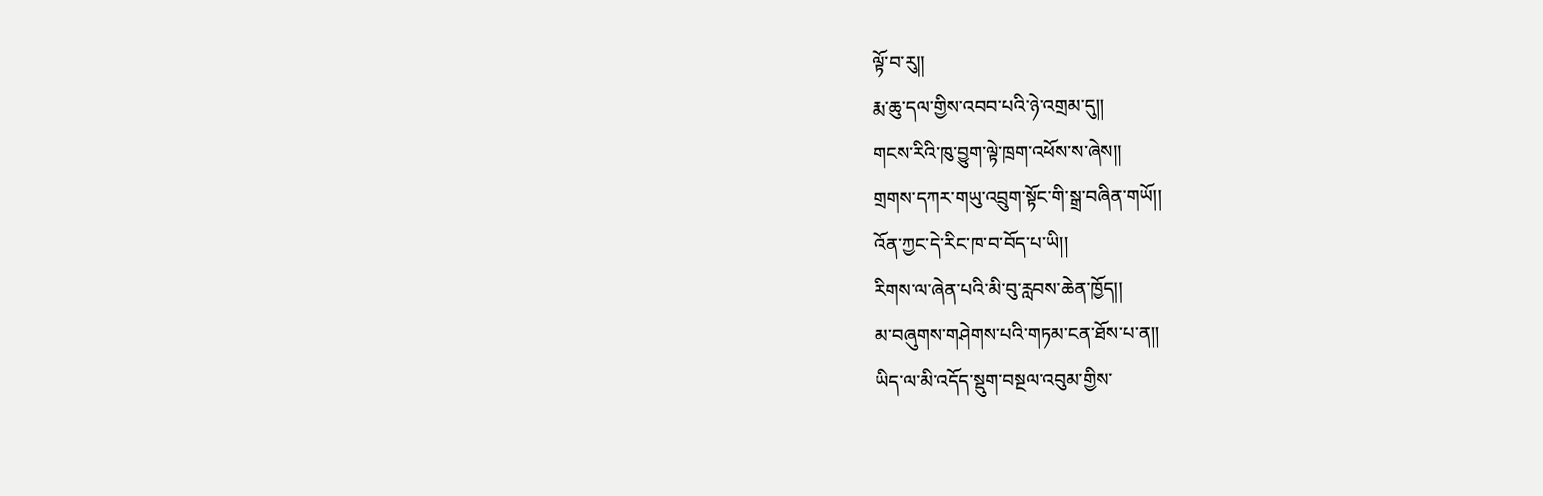ལྟོ་བ་རུ།།
རྨ་ཆུ་དལ་གྱིས་འབབ་པའི་ཉེ་འགྲམ་དུ།།
གངས་རིའི་ཁུ་བྱུག་ལྟེ་ཁྲག་འཕོས་ས་ཞེས།།
གྲགས་དཀར་གཡུ་འབྲུག་སྟོང་གི་སྒྲ་བཞིན་གཡོ།།
འོན་ཀྱང་དེ་རིང་ཁ་བ་བོད་པ་ཡི།།
རིགས་ལ་ཞེན་པའི་མི་བུ་རླབས་ཆེན་ཁྱོད།།
མ་བཞུགས་གཤེགས་པའི་གཏམ་ངན་ཐོས་པ་ན།།
ཡིད་ལ་མི་འདོད་སྡུག་བསྔལ་འབུམ་གྱིས་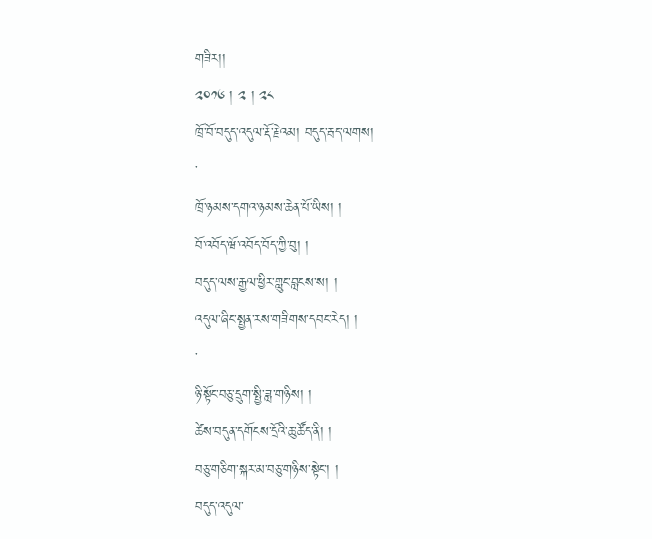གཟིར།།
༢༠༡༦ ། ༢ ། ༢༨
ཁྲོ་བོ་བདུད་འདུལ་རྡོ་རྗེའམ། བདུད་རྦད་ལགས།
་
ཁྲོ་ཉམས་དགའ་ཉམས་ཆེན་པོ་ཡིས། །
བོ་འབོད་ཝོ་འབོད་བོད་ཀྱི་བུ། །
བདུད་ལས་རྒྱལ་ཕྱིར་གླུང་བླངས་ས། །
འདུལ་ཞིང་སྤྱན་རས་གཟིགས་དབང་རེད། །
་
ཉི་སྟོང་བཅུ་དྲུག་སྤྱི་ཟླ་གཉིས། །
ཚེས་བདུན་དགོངས་དྲོའི་ཆུ་ཚོད་ནི། །
བཅུ་གཅིག་སྐར་མ་བཅུ་གཉིས་སྟེང་། །
བདུད་འདུལ་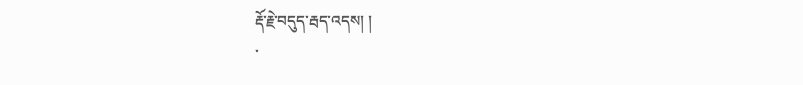རྡོ་རྗེ་བདུད་རྦད་འདས། །
་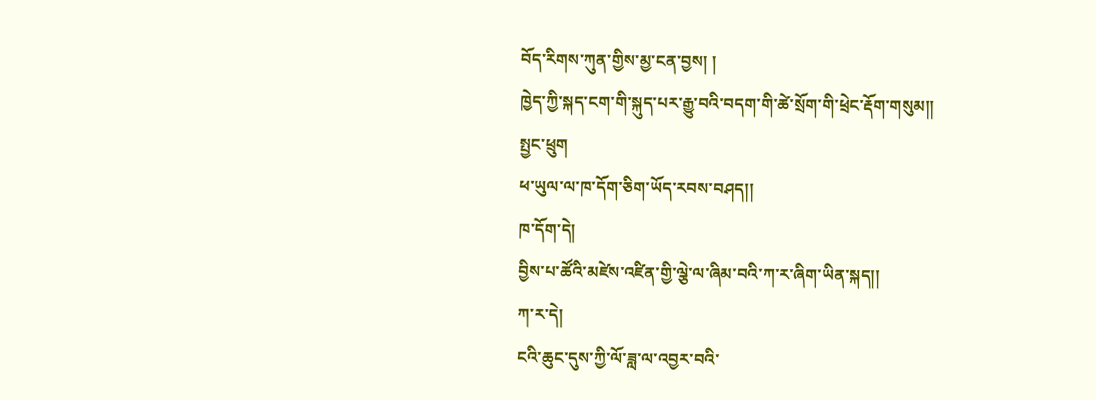བོད་རིགས་ཀུན་གྱིས་མྱ་ངན་བྱས། །
ཁྱེད་ཀྱི་སྐད་ངག་གི་སྐུད་པར་རྒྱུ་བའི་བདག་གི་ཚེ་སྲོག་གི་ཕྲེང་རྡོག་གསུམ།།
སྤྱང་ཕྲུག
ཕ་ཡུལ་ལ་ཁ་དོག་ཅིག་ཡོད་རབས་བཤད།།
ཁ་དོག་དེ།
བྱིས་པ་ཚོའི་མཛེས་འཛིན་གྱི་ལྕེ་ལ་ཞིམ་བའི་ཀ་ར་ཞིག་ཡིན་སྐད།།
ཀ་ར་དེ།
ངའི་ཆུང་དུས་ཀྱི་ལོ་ཟླ་ལ་འབྱར་བའི་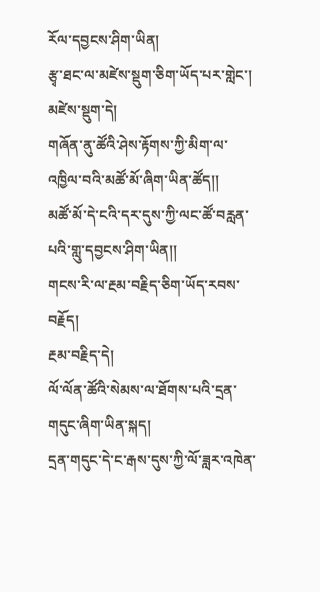རོལ་དབྱངས་ཤིག་ཡིན།
རྩྭ་ཐང་ལ་མཛེས་སྡུག་ཅིག་ཡོད་པར་གླེང་།
མཛེས་སྡུག་དེ།
གཞོན་ནུ་ཚོའི་ཤེས་རྟོགས་ཀྱི་མིག་ལ་འཁྱིལ་བའི་མཚོ་མོ་ཞིག་ཡིན་ཚོད།།
མཚོ་མོ་དེ་ངའི་དར་དུས་ཀྱི་ལང་ཚོ་བརླན་པའི་གླུ་དབྱངས་ཤིག་ཡིན།།
གངས་རི་ལ་རྔམ་བརྗིད་ཅིག་ཡོད་རབས་བརྗོད།
རྔམ་བརྗིད་དེ།
ལོ་ལོན་ཚོའི་སེམས་ལ་ཐོགས་པའི་དྲན་གདུང་ཞིག་ཡིན་སྐད།
དྲན་གདུང་དེ་ང་རྒས་དུས་ཀྱི་ལོ་ཟླར་འཁེན་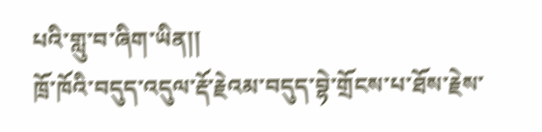པའི་གླུ་བ་ཞིག་ཡིན།།
ཁྲོ་ཁོའི་བདུད་འདུལ་རྡོ་རྗེའམ་བདུད་བྷེ་གྲོངས་པ་ཐོས་རྗེས་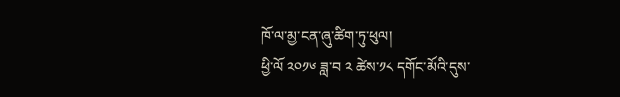ཁོ་ལ་མྱ་ངན་ཞུ་ཚིག་ཏུ་ཕུལ།
ཕྱི་ལོ ༢༠༡༦ ཟླ་བ ༢ ཚེས་༡༨ དགོང་མོའི་དུས་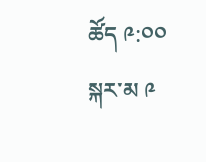ཚོད ༩:༠༠ སྐར་མ ༩